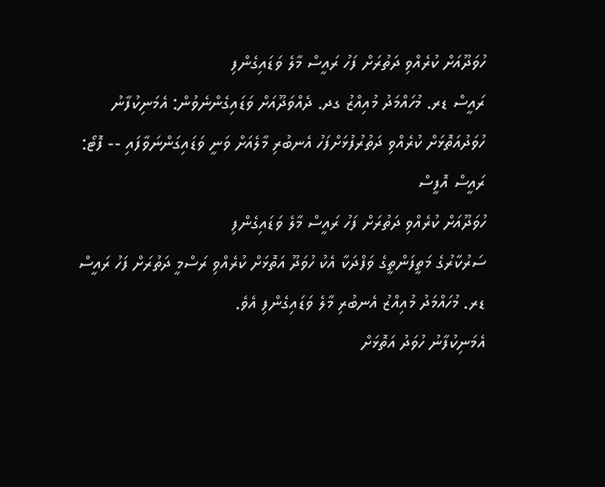ހުވަދޫއަށް ކުރެއްވި ދަތުރަށް ފަހު ރައީސް މާލެ ވަޑައިގެންފި
ރައީސް ޑރ. މުހައްމަދު މުއިއްޒު ގދ. ދެއްވަދޫއަށް ވަޑައިގެންނެވުން: އެމަނިކުފާނު ހުވަދުއަތޮޅަށް ކުރެއްވި ދަތުރުފުޅަށްފަހު އެނބުރި މާލެއަށް ވަނީ ވަޑައިގަންނަވާފައި -- ފޮޓޯ: ރައީސް އޮފީސް
ހުވަދޫއަށް ކުރެއްވި ދަތުރަށް ފަހު ރައީސް މާލެ ވަޑައިގެންފި
ސަރުކާރުގެ މަތީފަންތީގެ ވަފްދަކާ އެކު ހުވަދޫ އަތޮޅަށް ކުރެއްވި ރަސްމީ ދަތުރަށް ފަހު ރައީސް ޑރ. މުހައްމަދު މުއިއްޒު އެނބުރި މާލެ ވަޑައިގެންފި އެވެ.
އެމަނިކުފާނު ހުވަދު އަތޮޅަށް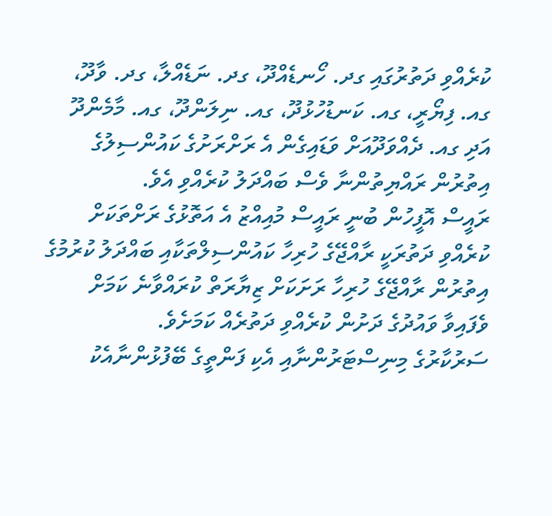ކުރެއްވި ދަތުރުގައި ގދ. ހޯނޑެއްދޫ، ގދ. ނަޑެއްލާ، ގދ. ވާދޫ، ގއ. ފިޔޯރީ، ގއ. ކަނޑުހުޅުދޫ، ގއ. ނިލަންދޫ، ގއ. މާމެންދޫ އަދި ގއ. ދެއްވަދޫއަށް ވަޑައިގެން އެ ރަށްރަށުގެ ކައުންސިލުގެ އިތުރުން ރައްޔިތުންނާ ވެސް ބައްދަލު ކުރެއްވި އެވެ.
ރައީސް އޮފީހުން ބުނީ ރައީސް މުއިއްޒު އެ އަތޮޅުގެ ރަށްތަކަށް ކުރެއްވި ދަތުރަކީ ރާއްޖޭގެ ހުރިހާ ކައުންސިލްތަކާއި ބައްދަލު ކުރުމުގެ އިތުރުން ރާއްޖޭގެ ހުރިހާ ރަށަކަށް ޒިޔާރަތް ކުރައްވާނެ ކަމަށް ވެފައިވާ ވައުދުގެ ދަށުން ކުރެއްވި ދަތުރެއް ކަމަށެވެ.
ސަރުކާރުގެ މިނިސްޓަރުންނާއި އެކި ފަންތީގެ ބޭފުޅުންނާއެކު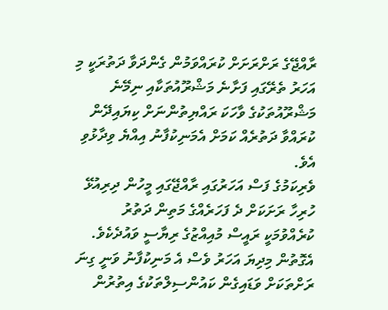ރާއްޖޭގެ ރަށްރަށަށް ކުރައްވަމުން ގެންދަވާ ދަތުރަކީ މި އަހަރު ތެރޭގައި ފަށާނެ މަޝްރޫއުތަކާއި ނިމޭނެ މަޝްރޫއުތަކުގެ ވާހަކަ ރައްޔިތުންނަށް ކިޔައިދޭން ކުރައްވާ ދަތުރެއް ކަމަށް އެމަނިކުފާނު އިއްޔެ ވިދާޅުވި އެވެ.
ވެރިކަމުގެ ފަސް އަހަރުގައި ރާއްޖޭގައި މީހުން ދިރިއުޅޭ ހުރިހާ ރަށަކަށް ދެ ފަހަރެއްގެ މަތިން ދަތުރު ކުރެއްވުމަކީ ރައީސް މުއިއްޒުގެ ރިޔާސީ ވައުދެކެވެ. އެގޮތުން މިދިޔަ އަހަރު ވެސް އެ މަނިކުފާނު ވަނީ ގިނަ ރަށްތަކަށް ވަޑައިގެން ކައުންސިލްތަކުގެ އިތުރުން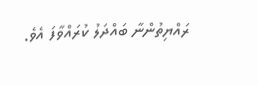ރައްޔިތުންނާ ބައްދަލު ކުރައްވާފަ އެވެ.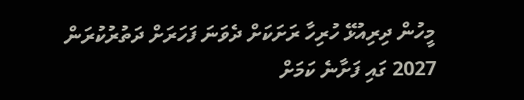މީހުން ދިރިއުޅޭ ހުރިހާ ރަށަކަށް ދެވަނަ ފަހަރަށް ދަތުރުކުރަން 2027 ގައި ފަށާނެ ކަމަށް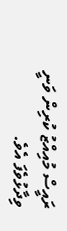ރައީސް މުއިއްޒު ކުރިން ވަނީ ވިދާޅުވެފަ އެވެ.